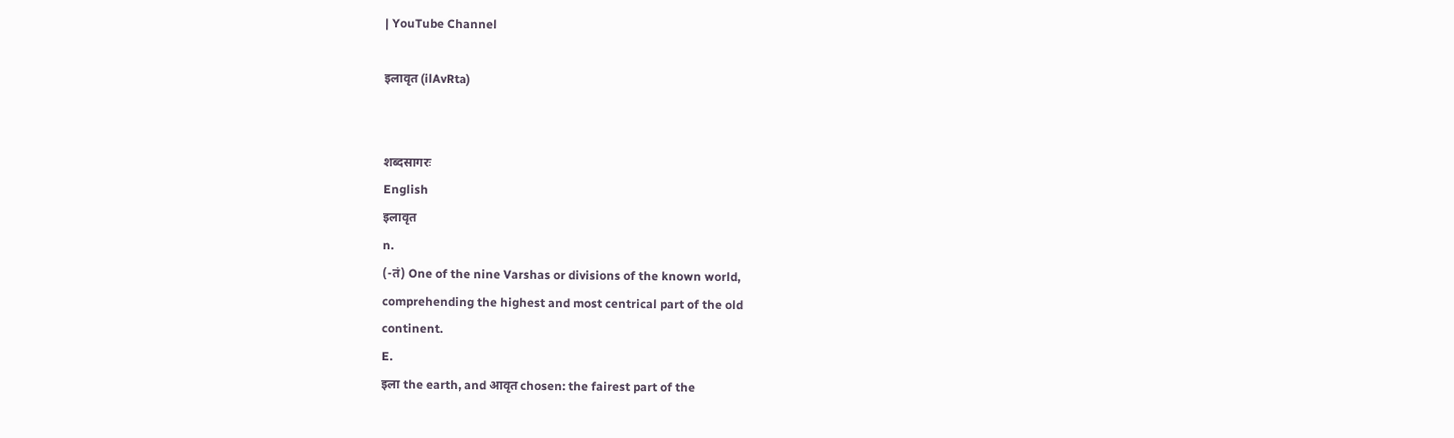| YouTube Channel

इलावृत (ilAvRta)


शब्दसागरः
English
इलावृत
n.
(-तं) One of the nine Varshas or divisions of the known world,
comprehending the highest and most centrical part of the old
continent.
E.
इला the earth, and आवृत chosen: the fairest part of the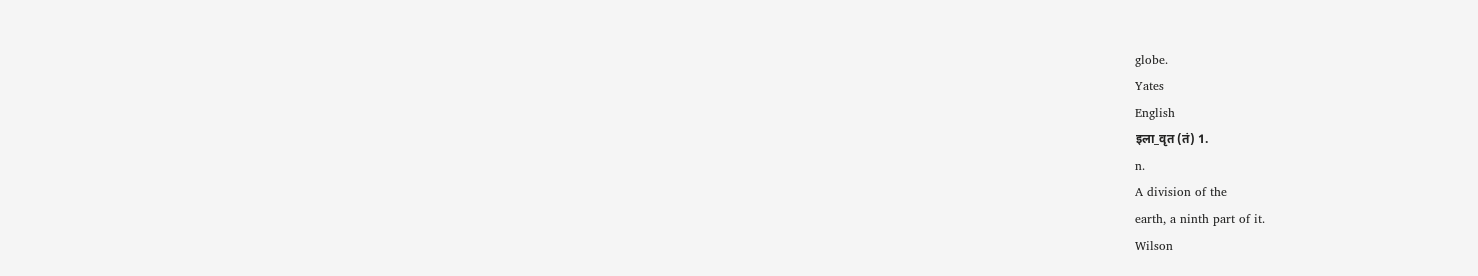globe.
Yates
English
इला_वृत (तं) 1.
n.
A division of the
earth, a ninth part of it.
Wilson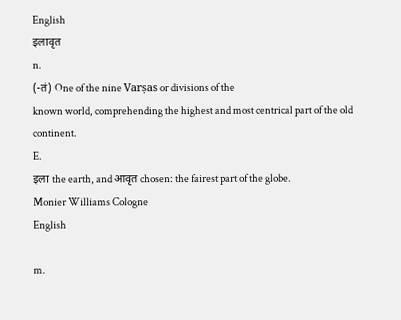English
इलावृत
n.
(-तं) One of the nine Varṣas or divisions of the
known world, comprehending the highest and most centrical part of the old
continent.
E.
इला the earth, and आवृत chosen: the fairest part of the globe.
Monier Williams Cologne
English

m.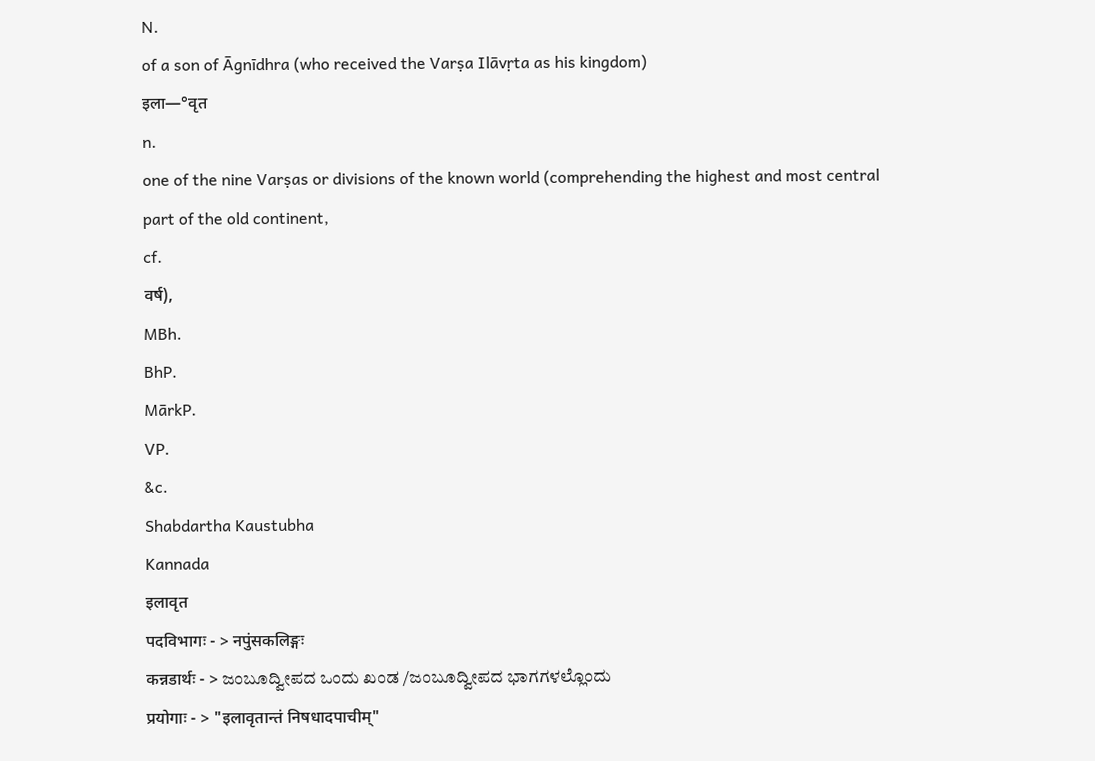N.
of a son of Āgnīdhra (who received the Varṣa Ilāvṛta as his kingdom)
इला—°वृत
n.
one of the nine Varṣas or divisions of the known world (comprehending the highest and most central part of the old continent,
cf.
वर्ष),
MBh.
BhP.
MārkP.
VP.
&c.
Shabdartha Kaustubha
Kannada
इलावृत
पदविभागः - > नपुंसकलिङ्गः
कन्नडार्थः - > ಜಂಬೂದ್ವೀಪದ ಒಂದು ಖಂಡ /ಜಂಬೂದ್ವೀಪದ ಭಾಗಗಳಲ್ಲೊಂದು
प्रयोगाः - > "इलावृतान्तं निषधादपाचीम्"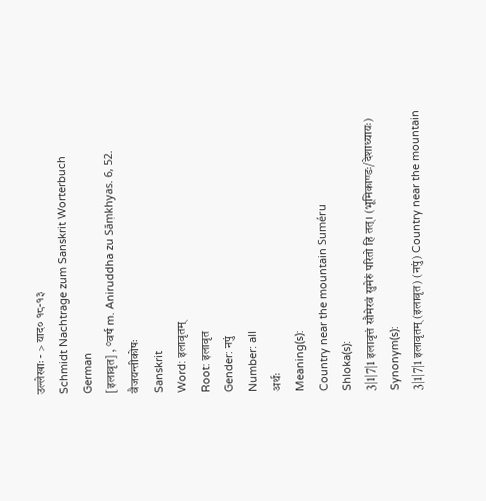उल्लेखाः - > याद० १८-१३
Schmidt Nachtrage zum Sanskrit Worterbuch
German
[इलावृत] , °वर्ष m. Aniruddha zu Sāṃkhyas. 6, 52.
वैजयन्तीकोषः
Sanskrit
Word: इलावृतम्
Root: इलावृत
Gender: नपुं
Number: all
अर्थः
Meaning(s):
Country near the mountain Suméru
Shloka(s):
3|1|7|1 इलावृत्तं सौमेरवं सुमेरुं परितो हि तत्। (भूमिकाण्डः/देशाध्यायः)
Synonym(s):
3|1|7|1 इलावृतम् (इलावृत) (नपुं) Country near the mountain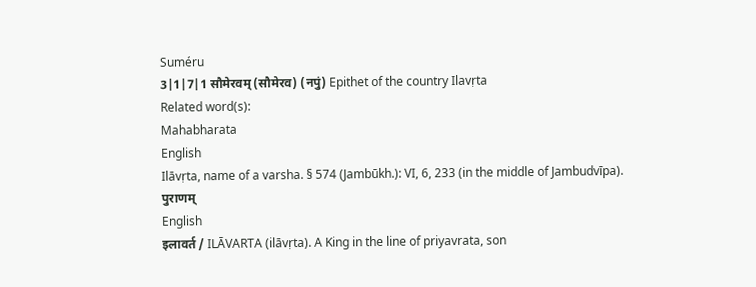Suméru
3|1|7|1 सौमेरवम् (सौमेरव) (नपुं) Epithet of the country Ilavṛta
Related word(s):
Mahabharata
English
Ilāvṛta, name of a varsha. § 574 (Jambūkh.): VI, 6, 233 (in the middle of Jambudvīpa).
पुराणम्
English
इलावर्त / ILĀVARTA (ilāvṛta). A King in the line of priyavrata, son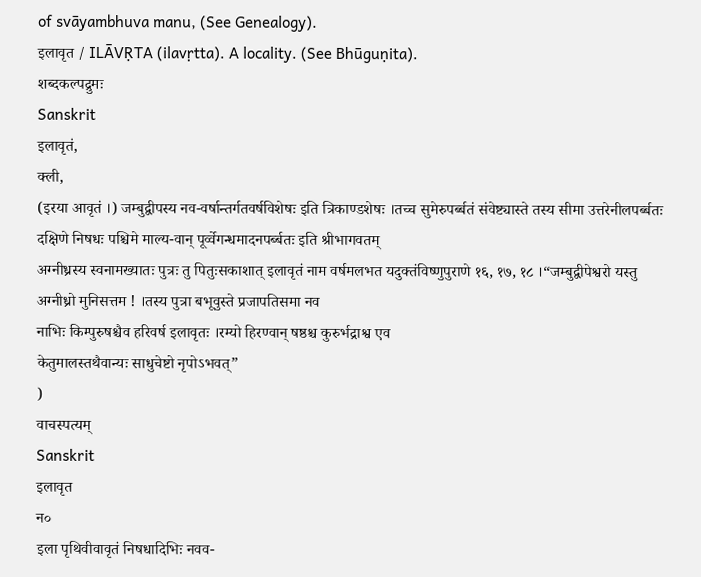of svāyambhuva manu, (See Genealogy).
इलावृत / ILĀVṚTA (ilavṛtta). A locality. (See Bhūguṇita).
शब्दकल्पद्रुमः
Sanskrit
इलावृतं,
क्ली,
(इरया आवृतं ।) जम्बुद्वीपस्य नव-वर्षान्तर्गतवर्षविशेषः इति त्रिकाण्डशेषः ।तच्च सुमेरुपर्ब्बतं संवेष्ट्यास्ते तस्य सीमा उत्तरेनीलपर्ब्बतः दक्षिणे निषधः पश्चिमे माल्य-वान् पूर्व्वेगन्धमादनपर्ब्बतः इति श्रीभागवतम्
अग्नीध्रस्य स्वनामख्यातः पुत्रः तु पितुःसकाशात् इलावृतं नाम वर्षमलभत यदुक्तंविष्णुपुराणे १६, १७, १८ ।“जम्बुद्वीपेश्वरो यस्तु अग्नीध्रो मुनिसत्तम ! ।तस्य पुत्रा बभूवुस्ते प्रजापतिसमा नव
नाभिः किम्पुरुषश्चैव हरिवर्ष इलावृतः ।रम्यो हिरण्वान् षष्ठश्च कुरुर्भद्राश्व एव
केतुमालस्तथैवान्यः साधुचेष्टो नृपोऽभवत्”
)
वाचस्पत्यम्
Sanskrit
इलावृत
न०
इला पृथिवीवावृतं निषधादिभिः नवव-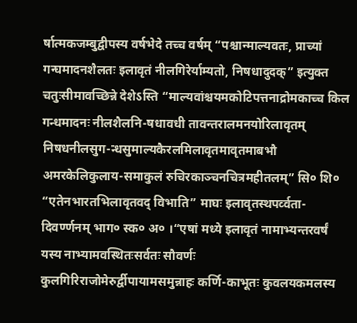र्षात्मकजम्बुद्वीपस्य वर्षभेदे तच्च वर्षम् “पश्चान्माल्यवतः, प्राच्यां गन्घमादनशैलतः इलावृतं नीलगिरेर्याम्यतो, निषधादुदक्” इत्युक्त चतुःसीमावच्छिन्ने देशेऽस्ति “माल्यवांश्चयमकोटिपत्तनाद्रोमकाच्च किल गन्धमादनः नीलशैलनि-षधावधी तावन्तरालमनयोरिलावृतम् निषधनीलसुग-न्धसुमाल्यकैरलमिलावृतमावृतमाबभौ अमरकेलिकुलाय-समाकुलं रुचिरकाञ्चनचित्रमहीतलम्” सि० शि० “एतेनभारतभिलावृतवद् विभाति” माघः इलावृतस्थपर्व्वता-दिवर्ण्णनम् भाग० स्क० अ० ।“एषां मध्ये इलावृतं नामाभ्यन्तरवर्षं यस्य नाभ्यामवस्थितःसर्वतः सौवर्णः कुलगिरिराजोमेरुर्द्वीपायामसमुन्नाहः कर्णि-काभूतः कुवलयकमलस्य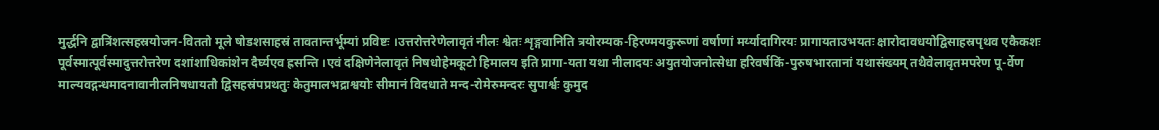मुर्द्धनि द्वात्रिंशत्सहस्रयोजन-विततो मूले षोडशसाहस्रं तावतान्तर्भूम्यां प्रविष्टः ।उत्तरोत्तरेणेलावृतं नीलः श्वेतः शृङ्गवानिति त्रयोरम्यक-हिरण्मयकुरूणां वर्षाणां मर्य्यादागिरयः प्रागायताउभयतः क्षारोदावधयोद्विसाहस्रपृथव एकैकशः पूर्वस्मात्पूर्वस्मादुत्तरोत्तरेण दशांशाधिकांशेन दैर्घ्यएव ह्रसन्ति ।एवं दक्षिणेनेलावृतं निषधोहेमकूटो हिमालय इति प्रागा-यता यथा नीलादयः अयुतयोजनोत्सेधा हरिवर्षकिं-पुरुषभारतानां यथासंख्यम् तथैवेलावृतमपरेण पू-र्वेण माल्यवद्गन्धमादनावानीलनिषधायतौ द्विसहस्रंपप्रथतुः केतुमालभद्राश्वयोः सीमानं विदधाते मन्द-रोमेरुमन्दरः सुपार्श्वः कुमुद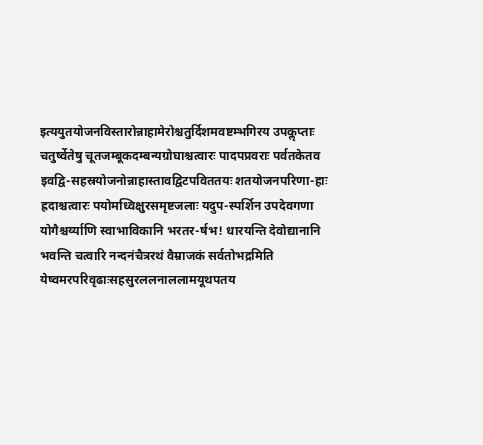इत्ययुतयोजनविस्तारोन्नाहामेरोश्चतुर्दिशमवष्टम्भगिरय उपकॢप्ताः चतुर्ष्वेतेषु चूतजम्बूकदम्बन्यग्रोघाश्चत्वारः पादपप्रवराः पर्वतकेतव इवद्वि-सहस्रयोजनोन्नाहास्तावद्विटपविततयः शतयोजनपरिणा-हाः ह्रदाश्चत्वारः पयोमध्विक्षुरसमृष्टजलाः यदुप-स्पर्शिन उपदेवगणा योगैश्चर्य्याणि स्वाभाविकानि भरतर-र्षभ! धारयन्ति देवोद्यानानि भवन्ति चत्वारि नन्दनंचैत्ररथं वैम्राजकं सर्वतोभद्रमिति येष्वमरपरिवृढाःसहसुरललनाललामयूथपतय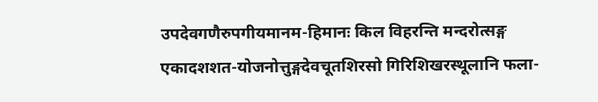उपदेवगणैरुपगीयमानम-हिमानः किल विहरन्ति मन्दरोत्सङ्ग एकादशशत-योजनोत्तुङ्गदेवचूतशिरसो गिरिशिखरस्थूलानि फला-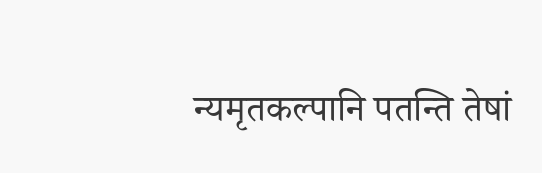न्यमृतकल्पानि पतन्ति तेषां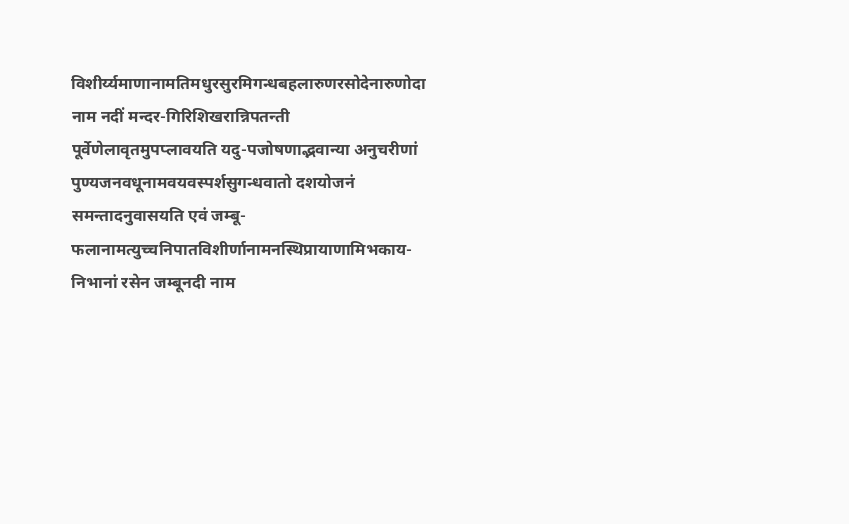विशीर्य्यमाणानामतिमधुरसुरमिगन्धबहलारुणरसोदेनारुणोदा नाम नदीं मन्दर-गिरिशिखरान्निपतन्ती पूर्वेणेलावृतमुपप्लावयति यदु-पजोषणाद्भवान्या अनुचरीणां पुण्यजनवधूनामवयवस्पर्शसुगन्धवातो दशयोजनं समन्तादनुवासयति एवं जम्बू-फलानामत्युच्चनिपातविशीर्णानामनस्थिप्रायाणामिभकाय-निभानां रसेन जम्बूनदी नाम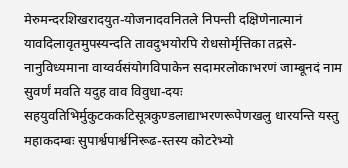मेरुमन्दरशिखरादयुत-योजनादवनितले निपन्ती दक्षिणेनात्मानं यावदिलावृतमुपस्यन्दति तावदुभयोरपि रोधसोर्मृत्तिका तद्रसे-नानुविध्यमाना वाय्वर्वसंयोगविपाकेन सदामरलोकाभरणं जाम्बूनदं नाम सुवर्णं मवति यदुह वाव विवुधा-दयः सहयुवतिभिर्मुकुटककटिसूत्रकुण्डलाद्याभरणरूपेणखलु धारयन्ति यस्तु महाकदम्बः सुपार्श्वपार्श्वनिरूढ-स्तस्य कोटरेभ्यो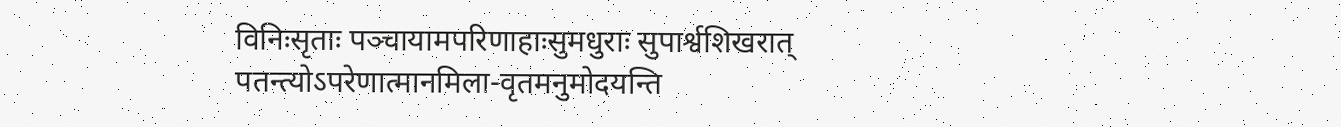विनिःसृताः पञ्चायामपरिणाहाःसुमधुराः सुपार्श्वशिखरात् पतन्त्योऽपरेणात्मानमिला-वृतमनुमोदयन्ति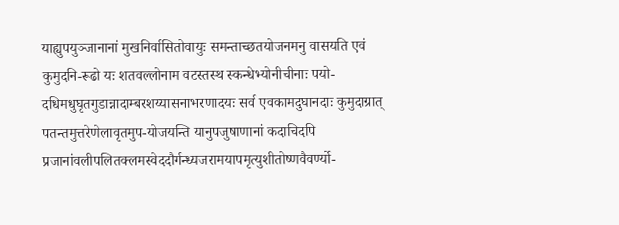याह्युपयुञ्जानानां मुखनिर्वासितोवायुः समन्ताच्छतयोजनमनु वासयति एवं कुमुदनि-रूढो यः शतवल्लोनाम वटस्तस्थ स्कन्धेभ्योनीचीनाः पयो-दधिमधुघृतगुडान्नादाम्बरशय्यासनाभरणादयः सर्व एवकामदुघानदाः कुमुदाग्रात् पतन्तमुत्तरेणेलावृतमुप-योजयन्ति यानुपजुषाणानां कदाचिदपि प्रजानांवलीपलितक्लमस्वेददौर्गन्ध्यजरामयापमृत्युशीतोष्णवैवर्ण्यो-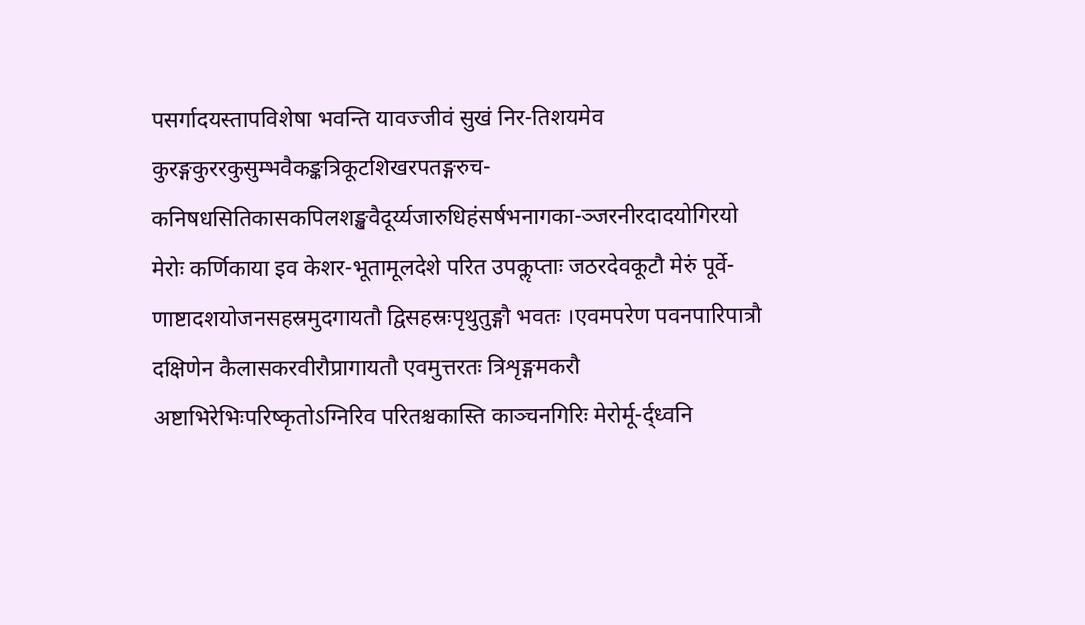पसर्गादयस्तापविशेषा भवन्ति यावज्जीवं सुखं निर-तिशयमेव कुरङ्गकुररकुसुम्भवैकङ्कत्रिकूटशिखरपतङ्गरुच-कनिषधसितिकासकपिलशङ्खवैदूर्य्यजारुधिहंसर्षभनागका-ञ्जरनीरदादयोगिरयो मेरोः कर्णिकाया इव केशर-भूतामूलदेशे परित उपकॢप्ताः जठरदेवकूटौ मेरुं पूर्वे-णाष्टादशयोजनसहस्रमुदगायतौ द्विसहस्रःपृथुतुङ्गौ भवतः ।एवमपरेण पवनपारिपात्रौ दक्षिणेन कैलासकरवीरौप्रागायतौ एवमुत्तरतः त्रिशृङ्गमकरौ अष्टाभिरेभिःपरिष्कृतोऽग्निरिव परितश्चकास्ति काञ्चनगिरिः मेरोर्मू-र्द्ध्वनि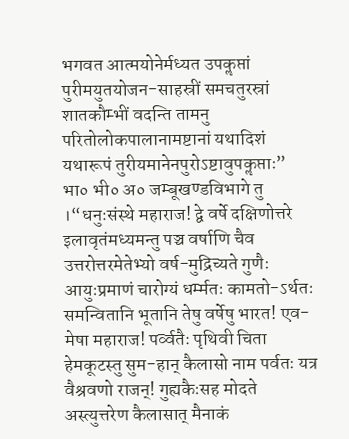भगवत आत्मयोनेर्मध्यत उपकॢप्तां पुरीमयुतयोजन-साहस्रीं समचतुरस्रां शातकौम्भीं वदन्ति तामनु परितोलोकपालानामष्टानां यथादिशं यथारूपं तुरीयमानेनपुरोऽष्टावुपकॢप्ताः” भा० भी० अ० जम्बूखण्डविभागे तु ।“धनुःसंस्थे महाराज! द्वे वर्षे दक्षिणोत्तरे इलावृतंमध्यमन्तु पञ्च वर्षाणि चैव उत्तरोत्तरमेतेभ्यो वर्ष-मुद्रिच्यते गुणैः आयुःप्रमाणं चारोग्यं धर्म्मतः कामतो-ऽर्थतः समन्वितानि भूतानि तेषु वर्षेषु भारत! एव-मेषा महाराज! पर्व्वतैः पृथिवी चिता हेमकूटस्तु सुम-हान् कैलासो नाम पर्वतः यत्र वैश्रवणो राजन्! गुह्यकैःसह मोदते अस्त्युत्तरेण कैलासात् मैनाकं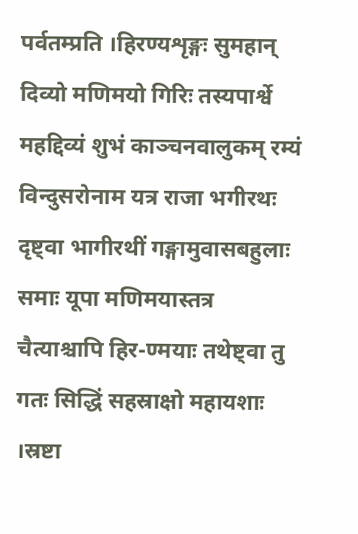पर्वतम्प्रति ।हिरण्यशृङ्गः सुमहान् दिव्यो मणिमयो गिरिः तस्यपार्श्वे महद्दिव्यं शुभं काञ्चनवालुकम् रम्यं विन्दुसरोनाम यत्र राजा भगीरथः दृष्ट्वा भागीरथीं गङ्गामुवासबहुलाः समाः यूपा मणिमयास्तत्र चैत्याश्चापि हिर-ण्मयाः तथेष्ट्वा तु गतः सिद्धिं सहस्राक्षो महायशाः ।स्रष्टा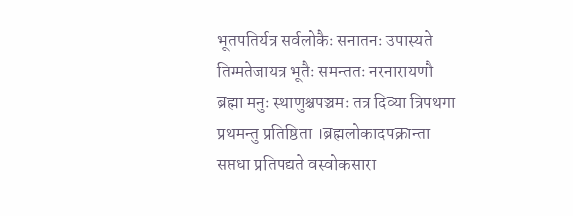भूतपतिर्यत्र सर्वलोकैः सनातनः उपास्यते तिग्मतेजायत्र भूतैः समन्ततः नरनारायणौ ब्रह्मा मनुः स्थाणुश्चपञ्चमः तत्र दिव्या त्रिपथगा प्रथमन्तु प्रतिष्ठिता ।ब्रह्मलोकादपक्रान्ता सप्तधा प्रतिपद्यते वस्वोकसारा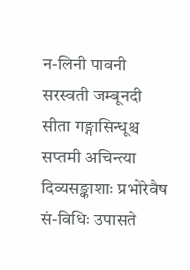न-लिनी पावनी सरस्वती जम्बूनदी सीता गङ्गासिन्धूश्च सप्तमी अचिन्त्या दिव्यसङ्काशाः प्रभोरेवैष सं-विधिः उपासते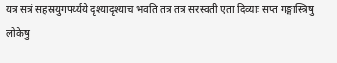यत्र सत्रं सहस्रयुगपर्य्यये दृश्यादृश्याच भवति तत्र तत्र सरस्वती एता दिव्याः सप्त गङ्गास्त्रिषु लोकेषु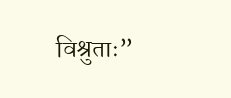विश्रुताः”